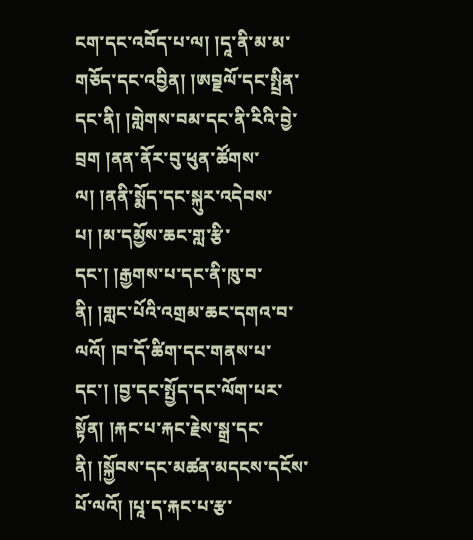ངག་དང་འབོད་པ་ལ། །དཱ་ནི་མ་མ་གཅོད་དང་འབྱིན། །ཨབྗལོ་དང་སྤྲིན་དང་ནི། །གླེགས་བམ་དང་ནི་རིའི་བྱེ་བྲག །ནན་ནོར་བུ་ཕུན་ཚོགས་ལ། །ནནི་སྨོད་དང་སྐུར་འདེབས་པ། །མ་དམྱོས་ཆང་གླ་རྩི་དང་། །རྒྱགས་པ་དང་ནི་ཁུ་བ་ནི། །གླང་པོའི་འགྲམ་ཆང་དགའ་བ་ལའོ། །བ་དོ་ཚིག་དང་གནས་པ་དང་། །བྱ་དང་སྤྱོད་དང་ལོག་པར་སྟོན། །རྐང་པ་རྐང་རྗེས་སྒྲ་དང་ནི། །སྐྱོབས་དང་མཚན་མདངས་དངོས་པོ་ལའོ། །པཱ་ད་རྐང་པ་རྩ་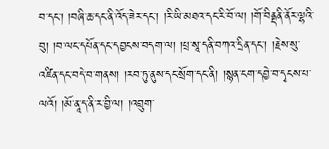བ་དང་། །བཞི་ཆ་དང་ནི་འོད་ཟེར་དང་། །རི་ཡི་མཐའ་དང་རི་བོ་ལ། །གོ་བིནྡནི་ནོར་ལྷའི་བུ། །བ་ལང་དཔོན་དང་དབྱངས་བདག་ལ། །པྲ་སཱ་དནི་བཀའ་དྲིན་དང་། །རྗེས་སུ་འཛིན་དང་བདེ་བ་གནས། །རབ་ཏུ་ནུས་དང་སྲོག་དང་ནི། །སྙན་ངག་དབྱེ་བ་དྭངས་པ་ལའོ། །མོ་ནཱ་ད་ནི་ར་བྱི་ལ། །འབྲུག་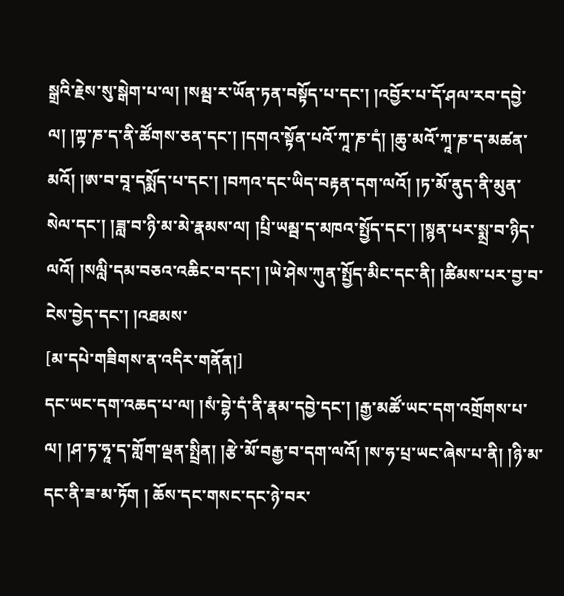སྒྲའི་རྗེས་སུ་སྒེག་པ་ལ། །སམྦ་ར་ཡོན་ཏན་བསྟོད་པ་དང་། །འབྱོར་པ་དོ་ཤལ་རབ་དབྱེ་ལ། །ཀྟ་ཎ་ད་ནི་ཚོགས་ཅན་དང་། །དགའ་སྟོན་པའོ་ཀཱ་ཎ་དཾ། །ཆུ་མའོ་ཀཱ་ཎ་ད་མཚན་མའོ། །ཨ་བ་བཱ་དསྨོད་པ་དང་། །བཀའ་དང་ཡིད་བརྟན་དག་ལའོ། །ཏ་མོ་ནུད་ནི་མུན་སེལ་དང་། །ཟླ་བ་ཉི་མ་མེ་རྣམས་ལ། །པྲི་ཡམྦ་ད་མཁའ་སྤྱོད་དང་། །སྙན་པར་སྨྲ་བ་ཉིད་ལའོ། །སལླི་དམ་བཅའ་འཆིང་བ་དང་། །ཡེ་ཤེས་ཀུན་སྤྱོད་མིང་དང་ནི། །ཚིམས་པར་བྱ་བ་ངེས་བྱེད་དང་། །འཐམས་
[མ་དཔེ་གཟིགས་ན་འདིར་གནོན།]
དང་ཡང་དག་འཆད་པ་ལ། །སཾ་བྷེ་དཾ་ནི་རྣམ་དབྱེ་དང་། །རྒྱ་མཚོ་ཡང་དག་འགྲོགས་པ་ལ། །ཤ་ཏ་ཧཱ་ད་གློག་ལྡན་སྤྲིན། །རྩེ་མོ་བརྒྱ་བ་དག་ལའོ། །ས་ཧ་པྲ་ཡང་ཞེས་པ་ནི། །ཉི་མ་དང་ནི་ཟ་མ་ཏོག ། ཆོས་དང་གསང་དང་ཉེ་བར་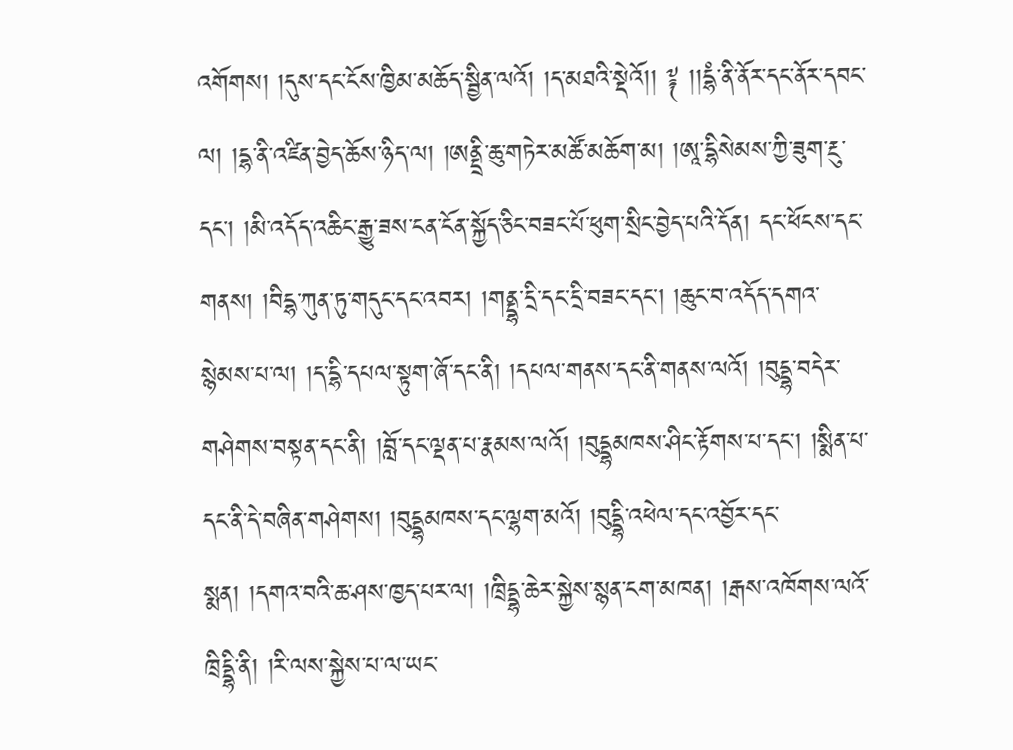འགོགས། །དུས་དང་ངོས་ཁྱིམ་མཆོད་སྦྱིན་ལའོ། །ད་མཐའི་སྡེའོ།། ༈ །།དྷཾ་ནི་ནོར་དང་ནོར་དབང་ལ། །དྷ་ནི་འཛིན་བྱེད་ཆོས་ཉིད་ལ། །ཨནྡྲི་ཆུ་གཏེར་མཚོ་མཆོག་མ། །ཨཱ་དྷིསེམས་ཀྱི་ཟུག་རྔུ་དང་། །མི་འདོད་འཆིང་རྒྱུ་ཟས་ངན་ངོན་སྐྱོད་ཅིང་བཟང་པོ་ཕུག་སྲིང་བྱེད་པའི་དོན། དང་ཕོངས་དང་གནས། །བིདྷ་ཀུན་ཏུ་གདུང་དང་འབར། །གནྡྷ་དྲི་དང་དྲི་བཟང་དང་། །ཆུང་བ་འདོད་དགའ་སྙེམས་པ་ལ། །ད་དྷི་དཔལ་སྟུག་ཞོ་དང་ནི། །དཔལ་གནས་དང་ནི་གནས་ལའོ། །བུདྡྷ་བདེར་གཤེགས་བསྟན་དང་ནི། །བློ་དང་ལྡན་པ་རྣམས་ལའོ། །བུདྡྷམཁས་ཤིང་རྟོགས་པ་དང་། །སྨིན་པ་དང་ནི་དེ་བཞིན་གཤེགས། །བུདྡྷམཁས་དང་ལྷག་མའོ། །བུདྡྷི་འཕེལ་དང་འབྱོར་དང་སྨན། །དགའ་བའི་ཆ་ཤས་ཁྱད་པར་ལ། །ཁྲིདྡྷ་ཆེར་སྐྱེས་སྙན་ངག་མཁན། །རྒས་འཁོགས་ལའོ་ཁྲིདྡྷི་ནི། །རི་ལས་སྐྱེས་པ་ལ་ཡང་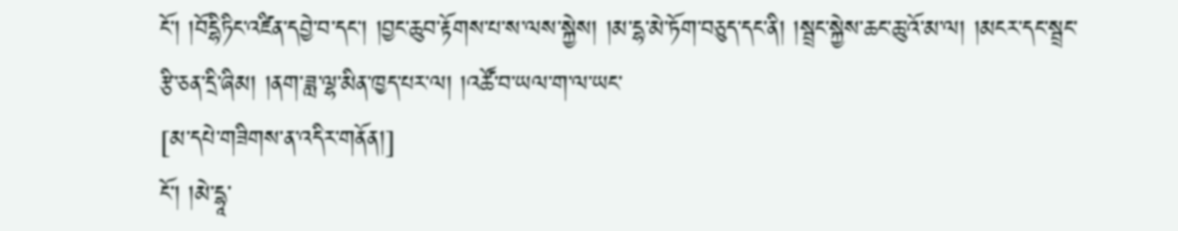ངོ་། །བོདྷིཏིང་འཛིན་དབྱེ་བ་དང་། །བྱང་ཆུབ་རྟོགས་པ་ས་ལས་སྐྱེས། །མ་དྷ་མེ་ཏོག་བཅུད་དང་ནི། །སྦྲང་སྐྱེས་ཆང་ཆུ་འོ་མ་ལ། །མངར་དང་སྦྲང་རྩི་ཅན་དྲི་ཞིམ། །ནག་ཟླ་ལྷ་མིན་ཁྱད་པར་ལ། །འཚོ་བ་ཡལ་ག་ལ་ཡང་
[མ་དཔེ་གཟིགས་ན་འདིར་གནོན།]
ངོ་། །མེ་དྷཱ་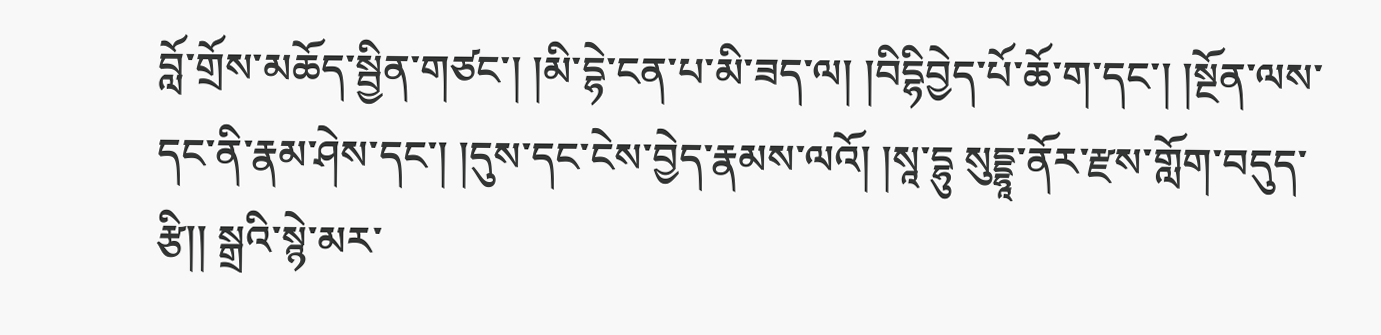བློ་གྲོས་མཆོད་སྦྱིན་གཙང་། །མི་དྷེ་ངན་པ་མི་ཟད་ལ། །བིདྷིབྱེད་པོ་ཆོ་ག་དང་། །སྔོན་ལས་དང་ནི་རྣམ་ཤེས་དང་། །དུས་དང་ངེས་བྱེད་རྣམས་ལའོ། །སཱ་དྷུ སུདྡྷཱ་ནོར་རྫས་གློག་བདུད་རྩི།། སྒྲའི་སྙེ་མར་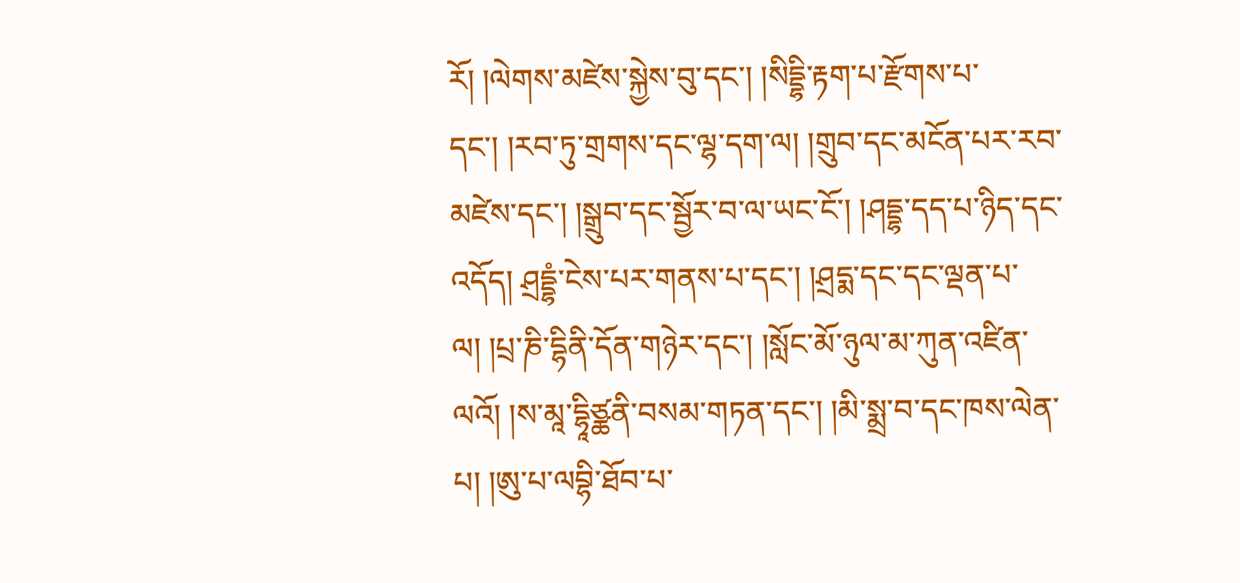རོ། །ལེགས་མཛེས་སྐྱེས་བུ་དང་། །སིདྡྷི་རྟག་པ་རྫོགས་པ་དང་། །རབ་ཏུ་གྲགས་དང་ལྷ་དག་ལ། །གྲུབ་དང་མངོན་པར་རབ་མཛེས་དང་། །སྒྲུབ་དང་སྦྱོར་བ་ལ་ཡང་ངོ་། །ཤདྡྷ་དད་པ་ཉིད་དང་འདོད། ཤྲདྡྷཾ་ངེས་པར་གནས་པ་དང་། །ཤྲདྨ་དང་དང་ལྡན་པ་ལ། །པྲ་ཎི་དྷིནི་དོན་གཉེར་དང་། །སློང་མོ་ཉུལ་མ་ཀུན་འཛིན་ལའོ། །ས་མཱ་དྷཱིཙྪནི་བསམ་གཏན་དང་། །མི་སྨྲ་བ་དང་ཁས་ལེན་པ། །ཨུ་པ་ལབྷི་ཐོབ་པ་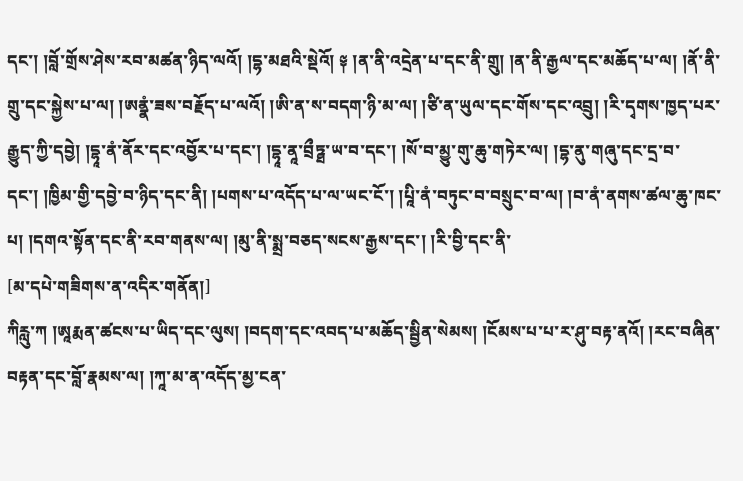དང་། །བློ་གྲོས་ཤེས་རབ་མཚན་ཉིད་ལའོ། །དྷ་མཐའི་སྡེའོ། ༈ །ན་ནི་འདྲེན་པ་དང་ནི་གྲུ། །ན་ནི་རྒྱལ་དང་མཆོད་པ་ལ། །ནོ་ནི་གྲུ་དང་སྐྱེས་པ་ལ། །ཨནྣཾ་ཟས་བརྗོད་པ་ལའོ། །ཨི་ན་ས་བདག་ཉི་མ་ལ། །ཙི་ན་ཡུལ་དང་གོས་དང་འབྲུ། །རི་དྭགས་ཁྱད་པར་རྒྱུད་ཀྱི་དབྱེ། །དྷཱ་ནཾ་ནོར་དང་འབྱོར་པ་དང་། །དྷཱ་ནཱ་བྲྀཏྠ་ཡ་བ་དང་། །སོ་བ་མྱུ་གུ་ཆུ་གཏེར་ལ། །དྷ་ནུ་གཞུ་དང་དྲ་བ་དང་། །ཁྱིམ་གྱི་དབྱེ་བ་ཉིད་དང་ནི། །པགས་པ་འདོད་པ་ལ་ཡང་ངོ་། །པཱི་ནཾ་བཏུང་བ་བསྲུང་བ་ལ། །བ་ནཾ་ནགས་ཚལ་ཆུ་ཁང་པ། །དགའ་སྟོན་དང་ནི་རབ་གནས་ལ། །མུ་ནི་སྨྲ་བཅད་སངས་རྒྱས་དང་། །རི་བྱི་དང་ནི་
[མ་དཔེ་གཟིགས་ན་འདིར་གནོན།]
ཀིརླུ་ཀ །ཨཱརྨན་ཚངས་པ་ཡིད་དང་ལུས། །བདག་དང་འབད་པ་མཆོད་སྦྱིན་སེམས། །ངོམས་པ་པ་ར་ཤུ་བརྟ་ནའོ། །རང་བཞིན་བརྟན་དང་བློ་རྣམས་ལ། །ཀཱ་མ་ན་འདོད་མྱ་ངན་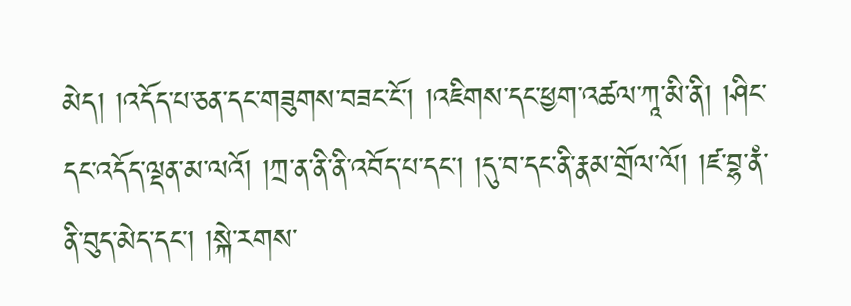མེད། །འདོད་པ་ཅན་དང་གཟུགས་བཟང་ངོ་། །འཇིགས་དང་ཕྱག་འཚལ་ཀཱ་མི་ནི། །ཤིང་དང་འདོད་ལྡན་མ་ལའོ། །ཀྲ་ན་ནི་ནི་འབོད་པ་དང་། །དུ་བ་དང་ནི་རྣམ་གྲོལ་ལོ། །ཛ་བྷ་ནཾ་ནི་བུད་མེད་དང་། །སྐེ་རགས་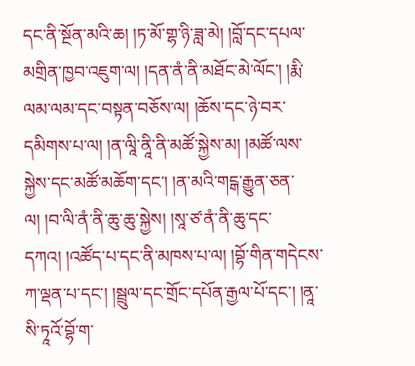དང་ནི་སྔོན་མའི་ཆ། །ཏ་མོ་གྷ་ཉི་ཟླ་མེ། །བློ་དང་དཔལ་མགྲིན་ཁྱབ་འཇུག་ལ། །དན་ནཾ་ནི་མཐོང་མེ་ལོང་། །རྨི་ལམ་ལམ་དང་བསྟན་བཅོས་ལ། །ཆོས་དང་ཉེ་བར་དམིགས་པ་ལ། །ན་ལཱི་ནཱི་ནི་མཚོ་སྐྱེས་མ། །མཚོ་ལས་སྐྱེས་དང་མཚོ་མཆོག་དང་། །ན་མའི་གངྒ་རྒྱུན་ཅན་ལ། །བ་ལི་ནཾ་ནི་ཆུ་ཆུ་སྐྱེས། །སཱ་ཙ་ནཾ་ནི་ཆུ་དང་དཀའ། །འཚོད་པ་དང་ནི་མཁས་པ་ལ། །བྷོ་གིན་གདེངས་ཀ་ལྡན་པ་དང་། །སྦྲུལ་དང་གྲོང་དཔོན་རྒྱལ་པོ་དང་། །ནཱ་སི་ཏཱའོ་བྷོ་ག་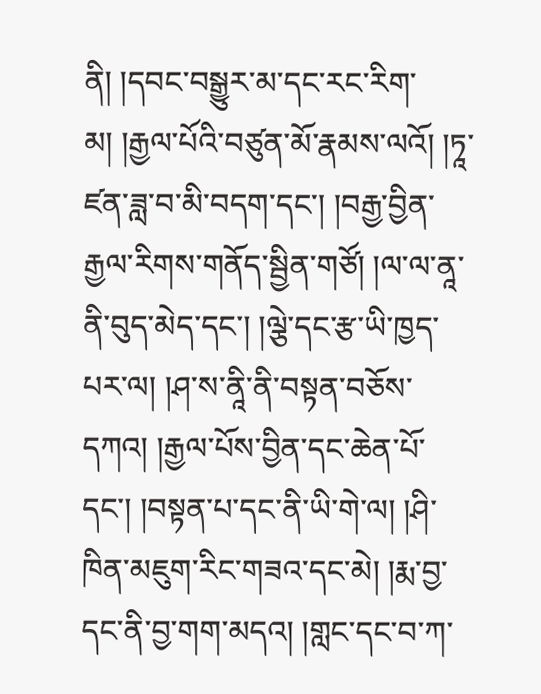ནི། །དབང་བསྒྱུར་མ་དང་རང་རིག་མ། །རྒྱལ་པོའི་བཙུན་མོ་རྣམས་ལའོ། །ཏཱ་ཛན་ཟླ་བ་མི་བདག་དང་། །བརྒྱ་བྱིན་རྒྱལ་རིགས་གནོད་སྦྱིན་གཙོ། །ལ་ལ་ནཱ་ནི་བུད་མེད་དང་། །ལྕེ་དང་རྩ་ཡི་ཁྱད་པར་ལ། །ཤ་ས་ནཱི་ནི་བསྟན་བཅོས་དཀའ། །རྒྱལ་པོས་བྱིན་དང་ཆེན་པོ་དང་། །བསྟན་པ་དང་ནི་ཡི་གེ་ལ། །ཤི་ཁིན་མཇུག་རིང་གཟའ་དང་མེ། །རྨ་བྱ་དང་ནི་བྱ་གག་མདའ། །གླང་དང་བ་ཀ་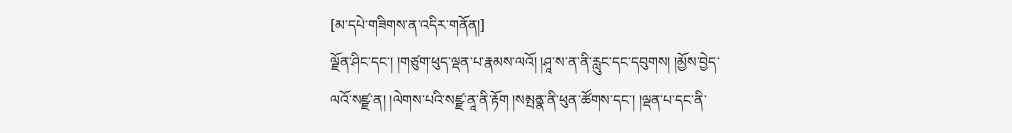[མ་དཔེ་གཟིགས་ན་འདིར་གནོན།]
ལྗོན་ཤིང་དང་། །གཙུག་ཕུད་ལྡན་པ་རྣམས་ལའོ། །ཤཱ་ས་ན་ནི་རླུང་དང་དབུགས། །མྱོས་བྱེད་ལའོ་སཛྫ་ན། །ལེགས་པའི་སཛྫ་ནཱ་ནི་རྟོག །སམྤནྣ་ནི་ཕུན་ཚོགས་དང་། །ལྡན་པ་དང་ནི་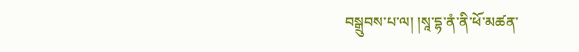བསྒྲུབས་པ་ལ། །སཱ་དྷ་ནཾ་ནི་ཕོ་མཚན་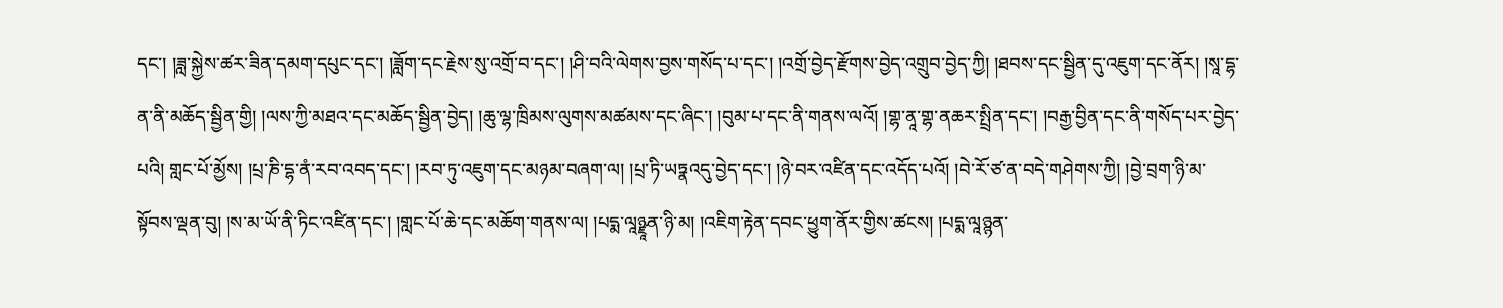དང་། །ཟླ་སྐྱེས་ཚར་ཟིན་དམག་དཔུང་དང་། །ཟློག་དང་རྗེས་སུ་འགྲོ་བ་དང་། །ཤི་བའི་ལེགས་བྱས་གསོད་པ་དང་། །འགྲོ་བྱེད་རྫོགས་བྱེད་འགྲུབ་བྱེད་ཀྱི། །ཐབས་དང་སྦྱིན་དུ་འཇུག་དང་ནོར། །སཱ་དྷ་ན་ནི་མཆོད་སྦྱིན་གྱི། །ལས་ཀྱི་མཐའ་དང་མཆོད་སྦྱིན་བྱེད། །ཆུ་ལྷ་ཁྲིམས་ལུགས་མཚམས་དང་ཞིང་། །བུམ་པ་དང་ནི་གནས་ལའོ། །གྷ་ནཱ་གྷ་ནཆར་སྤྲིན་དང་། །བརྒྱ་བྱིན་དང་ནི་གསོད་པར་བྱེད་པའི། གླང་པོ་མྱོས། །པྲ་ཎི་དྷ་ནཾ་རབ་འབད་དང་། །རབ་ཏུ་འཇུག་དང་མཉམ་བཞག་ལ། །པྲ་ཏི་ཡཏྣའདུ་བྱེད་དང་། །ཉེ་བར་འཛིན་དང་འདོད་པའོ། །བེ་རོ་ཙ་ན་བདེ་གཤེགས་ཀྱི། །བྱེ་བྲག་ཉི་མ་སྟོབས་ལྡན་བུ། །ས་མ་ཡོ་ནི་ཏིང་འཛིན་དང་། །གླང་པོ་ཆེ་དང་མཆོག་གནས་ལ། །པདྨ་ལཱཉྫཱན་ཉི་མ། །འཇིག་རྟེན་དབང་ཕྱུག་ནོར་གྱིས་ཚངས། །པདྨ་ལཱཉྙན་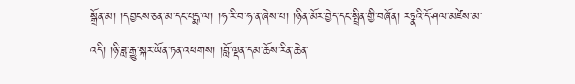སྒྲོན་མ། །དབྱངས་ཅན་མ་དང་པདྨ་ལ། །ཧ་རི་བ་ཧ་ན་ཞེས་པ། །ཉིན་མོར་བྱེད་དང་སྤྲིན་གྱི་བཞོན། རཏྣའི་དོ་ཤལ་མཛེས་མ་འདི། །ཉི་ཟླ་རྒྱུ་སྐར་ཡོན་ཏན་འཕགས། །བློ་ལྡན་དམ་ཆོས་རིན་ཆེན་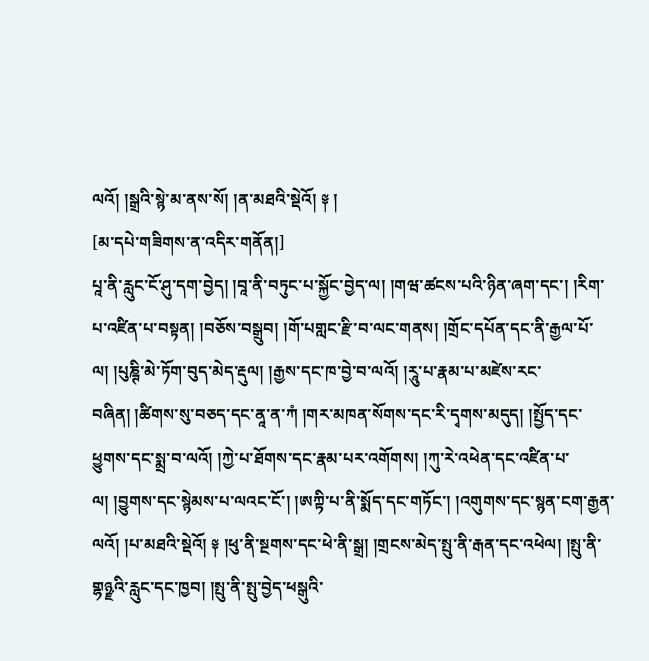ལའོ། །སྒྲའི་སྙེ་མ་ནས་སོ། །ན་མཐའི་སྡེའོ། ༈ །
[མ་དཔེ་གཟིགས་ན་འདིར་གནོན།]
པཱ་ནི་རླུང་ངོ་ཤུ་དག་བྱེད། །བཱ་ནི་བཏུང་པ་སྐྱོང་བྱེད་ལ། །གཝ་ཚངས་པའི་ཉིན་ཞག་དང་། །རིག་པ་འཛིན་པ་བསྟན། །བཅོས་བསྒྲུབ། །གོ་པགླང་རྫི་བ་ལང་གནས། །གྲོང་དཔོན་དང་ནི་རྒྱལ་པོ་ལ། །པུཎྚི་མེ་ཏོག་བུད་མེད་རྡུལ། །རྒྱས་དང་ཁ་བྱེ་བ་ལའོ། །རཱུ་པ་རྣམ་པ་མཛེས་རང་བཞིན། །ཚིགས་སུ་བཅད་དང་ནཱ་ན་ཀཾ །གར་མཁན་སོགས་དང་རི་དྭགས་མདུད། །སྤྱོད་དང་ཕྱུགས་དང་སྨྲ་བ་ལའོ། །ཀྱེ་པ་ཐོགས་དང་རྣམ་པར་འགོགས། །ཀུ་རེ་འཕེན་དང་འཛིན་པ་ལ། །བྱུགས་དང་སྙེམས་པ་ལའང་ངོ་། །ཨཀྟི་པ་ནི་སྨོད་དང་གཏོང་། །འགུགས་དང་སྙན་ངག་རྒྱན་ལའོ། །པ་མཐའི་སྡེའོ། ༈ །ཕུ་ནི་སྔགས་དང་ཕེ་ནི་སྒྲ། །གྲངས་མེད་སྤུ་ནི་རྒན་དང་འཕེལ། །སྤུ་ནི་གྷཉྫའི་རླུང་དང་ཁྱབ། །སྤུ་ནི་སྤུ་བྱེད་ཕསྒུའི་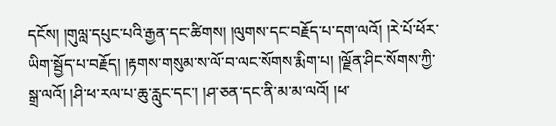དངོས། །གུལླ་དཔུང་པའི་རྒྱན་དང་ཚིགས། །ལུགས་དང་བརྗོད་པ་དག་ལའོ། །རེ་པོ་ཕོར་ཡིག་སྦྱོད་པ་བརྗོད། །རྟགས་གསུམ་ས་ལོ་བ་ལང་སོགས་རྨིག་པ། །ལྗོན་ཤིང་སོགས་ཀྱི་སྒྲ་ལའོ། །ཤི་ཕ་རལ་པ་ཆུ་རླུང་དང་། །ཤ་ཅན་དང་ནི་མ་མ་ལའོ། །ཕ་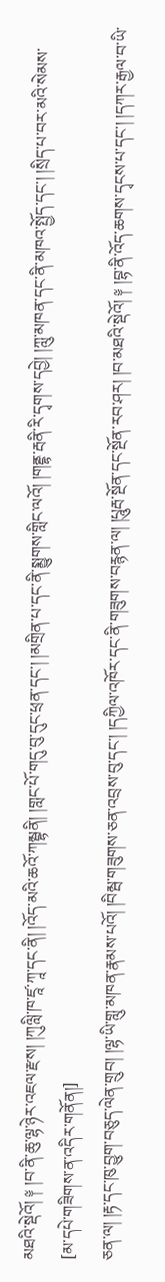མཐའི་སྡེའོ། ༈ །བ་ནི་ཆུ་ལྷ་ཉེར་འཇལ་རྫས། །ཀུལླི་ཁ་ཛཱ་ཀཱ་དང་ནི། །འོད་མའི་ཆའོ་ཀམྦྷནི། །གླང་པོ་གདུ་བུ་དུང་ཕྲན་དང་། །མགྲིན་པ་དང་ནི་སྨྱུགས་གླིང་ལའོ། །གནྡྷ་རྦནི་རི་དྭགས་དབྱེ། །ཀླུ་མཁན་དང་ནི་མཁའ་སྤྱོད་དང་། །སྲིད་པ་བར་མའི་སེམས་
[མ་དཔེ་གཟིགས་ན་འདིར་གནོན།]
ཅན་ལ། །རྟ་དང་ཁུ་བྱུག་བཅུད་ལེན་གྲུབ། །ལྷ་ཡི་གླུ་མཁན་རྣམས་པའོ། །བིམྦ་གཟུགས་ཅན་འབྲས་བུ་དང་། །དཀྱིལ་འཁོར་དང་ནི་གཟུགས་བརྙན་ལ། །པཱུརྦ་སྔོན་དང་སྔོན་རབ་ཤར། །བ་མཐའི་སྡེའོ། ༈ །བྷ་ནི་འོད་ཆགས་དྭངས་པ་དང་། །དཀར་རྒྱལ་བ་ཡི་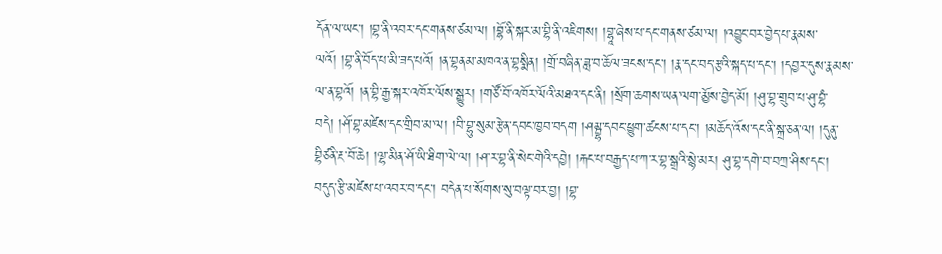དོན་ལ་ཡང་། །བྷ་ནི་འབར་དང་གནས་ཙམ་ལ། །བྷོ་ནི་སྐར་མ་བྷི་ནི་འཇིགས། །བྷཱ་ཞེས་པ་དང་གནས་ཙམ་ལ། །འབྱུང་བར་བྱེད་པ་རྣམས་ལའོ། །བྷ་ནི་བོད་པ་མི་ཟད་པའོ། །ན་བྷནམ་མཁའ་ན་བྷསྨིན། །གྲོ་བཞིན་ཟླ་བ་ཆོལ་ཟངས་དང་། །རྣ་དང་བད་རྩའི་སྐད་པ་དང་། །དབྱར་དུས་རྣམས་ལ་ན་བྷའོ། །ན་བྷི་རྒྱ་སྐར་འཁོར་ལོས་སྒྱུར། །གཙོ་བོ་འཁོར་ལོའི་མཐའ་དང་ནི། །སྲོག་ཆགས་ཡན་ལག་མྱོས་བྱེད་མོ། །ཤུ་བྷ་གྲུབ་པ་ཤུ་བྷཾ་བདེ། །ཤོ་བྷ་མཛེས་དང་གྲིབ་མ་ལ། །བི་བྷུ་སུམ་རྩེན་དབང་ཁྱབ་བདག །ཤམྦྷ་དབང་ཕྱུག་ཚངས་པ་དང་། །མཆོད་འོས་དང་ནི་སྐྲ་ཅན་ལ། །དུནུ་བྷིཙནི་རྔ་བོ་ཆེ། །ལྷ་མིན་ཤོ་ཡི་ཐིག་ལེ་ལ། །ཤ་ར་བྷ་ནི་སེང་གེའི་དབྱེ། །རྐང་པ་བརྒྱད་པ་ཀ་ར་བྷ་སྒྲའི་སྙེ་མར། ཤུ་བྷ་དགེ་བ་བཀྲ་ཤིས་དང་། བདུད་རྩི་མཛེས་པ་འབར་བ་དང་། བདེན་པ་སོགས་སུ་བལྟ་བར་བྱ། །བྷ་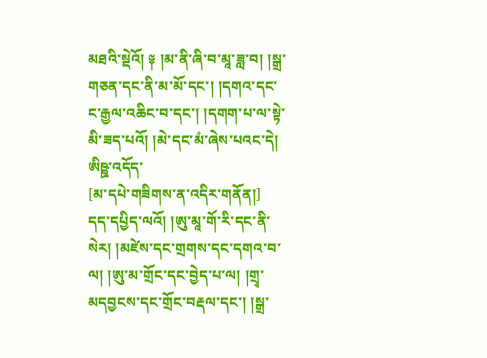མཐའི་སྡེའོ། ༈ །མ་ནི་ཞི་བ་མཱ་ཟླ་བ། །སྒྲ་གཅན་དང་ནི་མ་མོ་དང་། །དགའ་དང་ང་རྒྱལ་འཆིང་བ་དང་། །དགག་པ་ལ་སྟེ་མི་ཟད་པའོ། །མེ་དང་མཾ་ཞེས་པའང་དེ། ཨིཥྛ་འདོད་
[མ་དཔེ་གཟིགས་ན་འདིར་གནོན།]
དད་དཔྱིད་ལའོ། །ཨུ་མཱ་གོ་རི་དང་ནི་སེར། །མཛེས་དང་གྲགས་དང་དགའ་བ་ལ། །ཨུ་མ་གྲོང་དང་བྱེད་པ་ལ། །གྲྭ་མདབྱངས་དང་གྲོང་བརྡལ་དང་། །སྒྲ་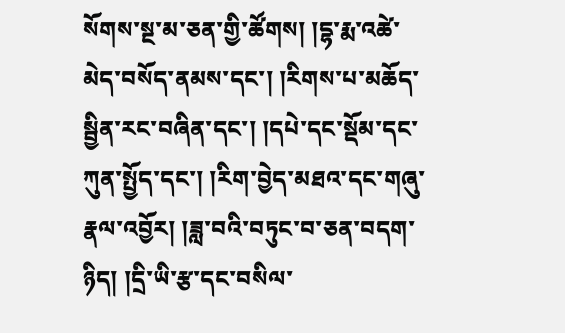སོགས་སྔ་མ་ཅན་གྱི་ཚོགས། །དྷ་རྨ་འཚེ་མེད་བསོད་ནམས་དང་། །རིགས་པ་མཆོད་སྦྱིན་རང་བཞིན་དང་། །དཔེ་དང་སྡོམ་དང་ཀུན་སྤྱོད་དང་། །རིག་བྱེད་མཐའ་དང་གཞུ་རྣལ་འབྱོར། །ཟླ་བའི་བཏུང་བ་ཅན་བདག་ཉིད། །དྲི་ཡི་རྩ་དང་བསིལ་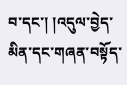བ་དང་། །འདུལ་བྱེད་མིན་དང་གཞན་བསྟོད་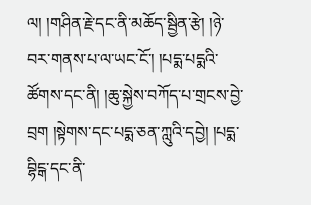ལ། །གཤིན་རྗེ་དང་ནི་མཆོད་སྦྱིན་རྩེ། །ཉེ་བར་གནས་པ་ལ་ཡང་ངོ་། །པདྨ་པདྨའི་ཚོགས་དང་ནི། །ཆུ་སྐྱེས་བཀོད་པ་གྲངས་བྱེ་བྲག །སྟེགས་དང་པདྨ་ཅན་ཀླུའི་དབྱེ། །པདྨ་བྷིངྒ་དང་ནི་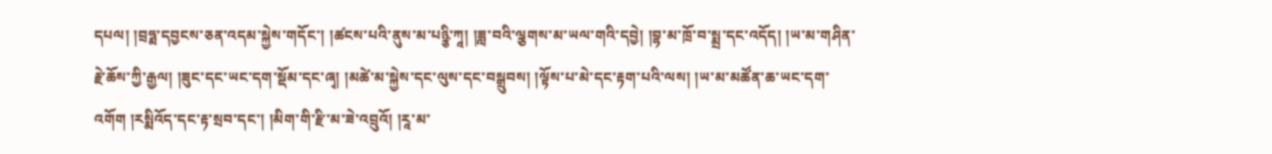དཔལ། །བྲཧྨ་དབྱངས་ཅན་འདམ་སྐྱེས་གདོང་། །ཚངས་པའི་ནུས་མ་པཉྩི་ཀཱ། །ཟླ་བའི་ལྕགས་མ་ཡལ་གའི་དབྱེ། །བྷ་མ་ཁྲོ་བ་སྨྲ་དང་འདོད། །ཡ་མ་གཤིན་རྗེ་ཆོས་ཀྱི་རྒྱལ། །ཟུང་དང་ཡང་དག་སྡོམ་དང་ཞྭ། །མཚེ་མ་སྐྱེས་དང་ལུས་དང་བསྒྲུབས། །ལྟོས་པ་མེ་དང་རྟག་པའི་ལས། །ཡ་མ་མཚོན་ཆ་ཡང་དག་འགོག །རསྨིའོད་དང་རྟ་སྲབ་དང་། །མིག་གི་རྫི་མ་ཟེ་འབྲུའོ། །རཱ་མ་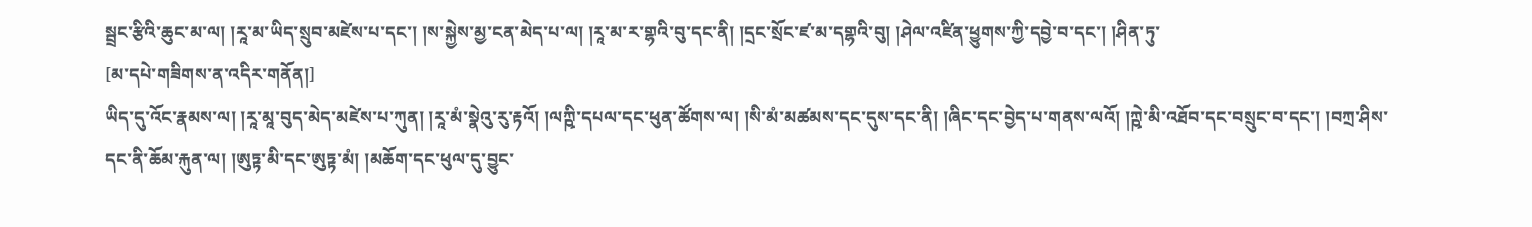སྦྲང་རྩིའི་ཆུང་མ་ལ། །རཱ་མ་ཡིད་སྲུབ་མཛེས་པ་དང་། །ས་སྐྱེས་མྱ་ངན་མེད་པ་ལ། །རཱ་མ་ར་གྷའི་བུ་དང་ནི། །དྲང་སྲོང་ཛ་མ་དགྷའི་བུ། །ཤེལ་འཛིན་ཕྱུགས་ཀྱི་དབྱེ་བ་དང་། །ཤིན་ཏུ་
[མ་དཔེ་གཟིགས་ན་འདིར་གནོན།]
ཡིད་དུ་འོང་རྣམས་ལ། །རཱ་མཱ་བུད་མེད་མཛེས་པ་ཀུན། །རཱ་མཾ་སྣེའུ་རུ་རྟའོ། །ལཀྵི་དཔལ་དང་ཕུན་ཚོགས་ལ། །སི་མཾ་མཚམས་དང་དུས་དང་ནི། །ཞིང་དང་བྱེད་པ་གནས་ལའོ། །ཀྵེ་མི་འཐོབ་དང་བསྲུང་བ་དང་། །བཀྲ་ཤིས་དང་ནི་ཆོམ་རྐུན་ལ། །ཨུཏྟ་མི་དང་ཨུཏྟ་མཾ། །མཆོག་དང་ཕུལ་དུ་བྱུང་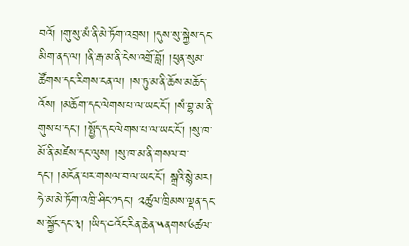བའོ། །གུ་སུ་མཾ་ནི་མེ་ཏོག་འབྲས། །དུས་སུ་སྐྱེས་དང་མིག་ནད་ལ། །ནི་རྒ་མ་ནི་ངེས་འགྲོ་བློ། །ཕུན་སུམ་ཚོགས་དང་རིགས་ངན་ལ། །ས་ཏུ་མ་ནི་ཆོས་མཆོད་འོས། །མཆོག་དང་ལེགས་པ་ལ་ཡང་ངོ་། །སཾ་བྷ་མ་ནི་གུས་པ་དང་། །སྤྱོད་དང་ལེགས་པ་ལ་ཡང་ངོ་། །སུ་ཁ་མོ་ནི་མཛེས་དང་ལུས། །སུ་ཁ་མ་ནི་གསལ་བ་དང་། །མངོན་པར་གསལ་བ་ལ་ཡང་ངོ་། སྒྲའི་སྙེ་མར། ཧེ་མ་མེ་ཏོག་འཁྲི་ཤིང་༡དང་། ༢ཚུལ་ཁྲིམས་ལྡན་དང་ས་སྐྱོང་དང་༣། །ཡིད་༤འོང་རིན་ཆེན་༥ནགས་༦ཚལ་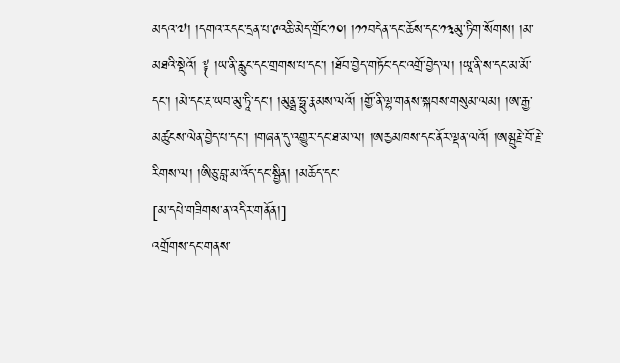མདའ་༧། །དགའ་རདང་དྲན་པ་༩འཆི་མེད་གྲོང་༡༠། །༡༡བདེན་དང་ཆོས་དང་༡༣མུ་ཏིག་སོགས། །མ་མཐའི་སྡེའོ། ༈ །ཡ་ནི་རླུང་དང་གྲགས་པ་དང་། །ཐོབ་བྱེད་གཏོང་དང་འགྲོ་བྱེད་ལ། །ཡཱ་ནི་ས་དང་མ་མོ་དང་། །མེ་དང་རྔ་ཡབ་མུ་ཏཱི་དང་། །མུནྠ་ཧྥུ་རྣམས་ལའོ། །གྱོ་ནི་ལྷ་གནས་སྐབས་གསུམ་ལམ། །ཨ་རྒྱ་མཚུངས་ལེན་བྱེད་པ་དང་། །གཞན་དུ་འགྱུར་དང་ཐ་མ་ལ། །ཨརྱམཁས་དང་ནོར་ལྡན་ལའོ། །ཨམྦུརྗེ་བོ་རྗེ་རིགས་ལ། །ཨིཅུ་བླ་མ་འོད་དང་སྦྱིན། །མཆོད་དང་
[མ་དཔེ་གཟིགས་ན་འདིར་གནོན།]
འགྲོགས་དང་གནས་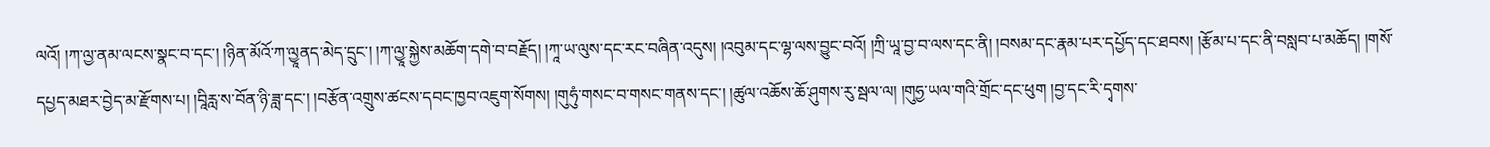ལའོ། །ཀ་ལྱ་ནམ་ལངས་སྣང་བ་དང་། །ཉིན་མོའོ་ཀ་ལྱཱནད་མེད་དྲུང་། །ཀ་ལྱཱ་སྐྱེས་མཆོག་དགེ་བ་བརྗོད། །ཀཱ་ཡ་ལུས་དང་རང་བཞིན་འདུས། །འབུམ་དང་ལྷ་ལས་བྱུང་བའོ། །ཀྲི་ཡཱ་བྱ་བ་ལས་དང་ནི། །བསམ་དང་རྣམ་པར་དཔྱོད་དང་ཐབས། །རྩོམ་པ་དང་ནི་བསླབ་པ་མཆོད། །གསོ་དཔྱད་མཐར་བྱེད་མ་རྫོགས་པ། །བཱིརླ་ས་བོན་ཉི་ཟླ་དང་། །བརྩོན་འགྲུས་ཚངས་དབང་ཁྱབ་འཇུག་སོགས། །གུཧུཾ་གསང་བ་གསང་གནས་དང་། །ཚུལ་འཆོས་ཆོ་ཤུགས་རུ་སྦལ་ལ། །གུཧྱ་ཡལ་གའི་གྲོང་དང་ཕུག །བྱ་དང་རི་དྭགས་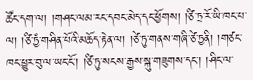ཚོང་དག་ལ། །གཤང་ལམ་རང་དབང་མེད་དང་ཕྱོགས། །ཙི་ཏྲ་རོ་ཡི་ཁང་པ་ལ། །ཙི་ཏྱཾ་གཤིན་པོའི་མཆོད་རྟེན་ལ། །ཙེ་ཏུ་གནས་གཞི་ཙེ་ཏྱནི། །གཙང་ཁང་ཕྱུར་བུ་ལ་ཡང་ངོ་། །ཙི་ཏུ་སངས་རྒྱས་སྐུ་གཟུགས་དང་། །ཤིང་ལ་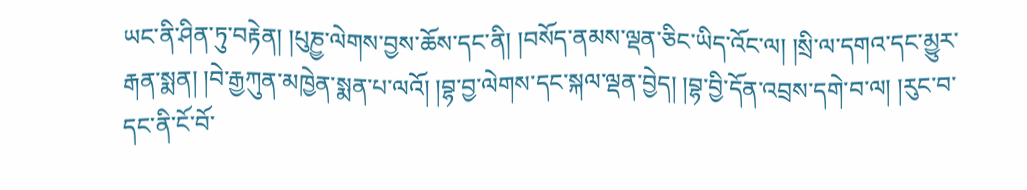ཡང་ནི་ཤིན་ཏུ་བརྟེན། །པུཎྱ་ལེགས་བྱས་ཆོས་དང་ནི། །བསོད་ནམས་ལྡན་ཅིང་ཡིད་འོང་ལ། །སྲི་ལ་དགའ་དང་མྱུར་རྒན་སྨན། །བེ་རྒྱཀུན་མཁྱེན་སྨན་པ་ལའོ། །བྷ་བྱ་ལེགས་དང་སྐལ་ལྡན་བྱེད། །བྷ་བྱི་དོན་འབྲས་དགེ་བ་ལ། །རུང་བ་དང་ནི་ངོ་བོ་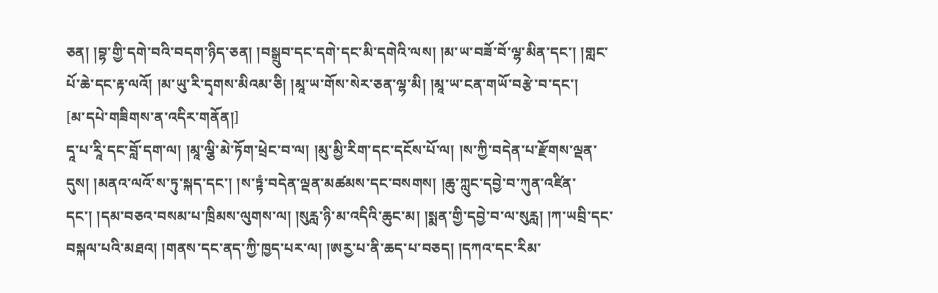ཅན། །བྷ་གྱི་དགེ་བའི་བདག་ཉིད་ཅན། །བསྒྲུབ་དང་དགེ་དང་མི་དགེའི་ལས། །མ་ཡ་བཟོ་བོ་ལྷ་མིན་དང་། །གླང་པོ་ཆེ་དང་རྟ་ལའོ། །མ་ཡུ་རི་དྭགས་མིའམ་ཅི། །མཱ་ཡ་གོས་སེར་ཅན་ལྷ་མི། །མཱ་ཡ་ངན་གཡོ་བརྩེ་བ་དང་།
[མ་དཔེ་གཟིགས་ན་འདིར་གནོན།]
དཱ་པ་རཱི་དང་བློ་དག་ལ། །མཱ་ལྕི་མེ་ཏོག་ཕྲེང་བ་ལ། །མུ་མྱི་རིག་དང་དངོས་པོ་ལ། །ས་ཀྱི་བདེན་པ་རྫོགས་ལྡན་དུས། །མནའ་ལའོ་ས་ཏུ་སྐད་དང་། །ས་ཏྟཾ་བདེན་ལྡན་མཚམས་དང་བསགས། །ཆུ་ཀླུང་དབྱེ་བ་ཀུན་འཛིན་དང་། །དམ་བཅའ་བསམ་པ་ཁྲིམས་ལུགས་ལ། །སུརླ་ཉི་མ་འདིའི་ཆུང་མ། །སྨན་གྱི་དབྱེ་བ་ལ་སུརླ། །ཀ་ཡབྲི་དང་བསྐལ་པའི་མཐའ། །གནས་དང་ནད་ཀྱི་ཁྱད་པར་ལ། །ཨརྱ་པ་ནི་ཆད་པ་བཅད། །དཀའ་དང་རིམ་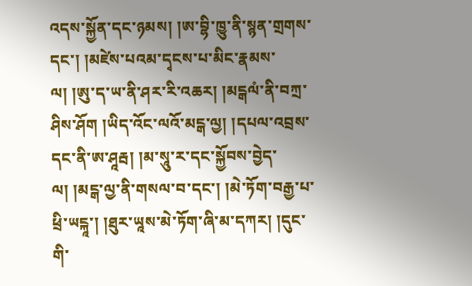འདས་སྐྱོན་དང་ཉམས། །ཨ་བྷི་ཁྱུ་ནི་སྙན་གྲགས་དང་། །མཛེས་པའམ་དྭངས་པ་མིང་རྣམས་ལ། །ཨུ་ད་ཡ་ནི་ཤར་རི་འཆར། །མངྒལཾ་ནི་བཀྲ་ཤིས་ཤོག །ཡིད་འོང་ལའོ་མངྒ་ལྱ། །དཔལ་འབྲས་དང་ནི་ཨ་ཤཱརྦ། །མ་སཱུ་ར་དང་སྐྱོབས་བྱེད་ལ། །མངྒ་ལྱ་ནི་གསལ་བ་དང་། །མེ་ཏོག་བརྒྱ་པ་ཕྲི་ཡངྐཱ་། །ཐུར་ཡཱས་མེ་ཏོག་ཞི་མ་དཀར། །དུང་གི་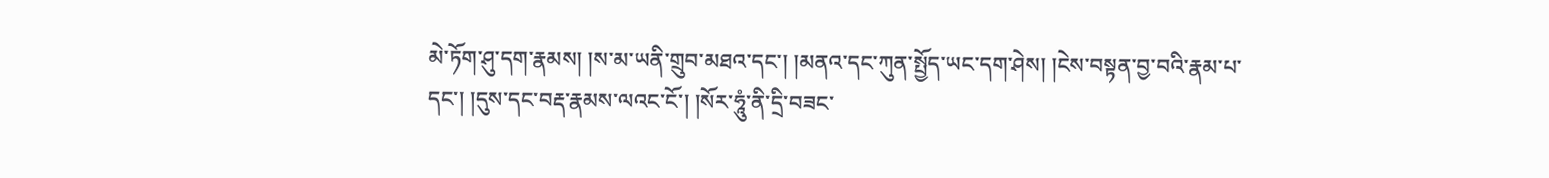མེ་ཏོག་ཤུ་དག་རྣམས། །ས་མ་ཡནི་གྲུབ་མཐའ་དང་། །མནའ་དང་ཀུན་སྤྱོད་ཡང་དག་ཤེས། །ངེས་བསྟན་བྱ་བའི་རྣམ་པ་དང་། །དུས་དང་བརྡ་རྣམས་ལའང་ངོ་། །སོར་ཧཱུཾ་ནི་དྲི་བཟང་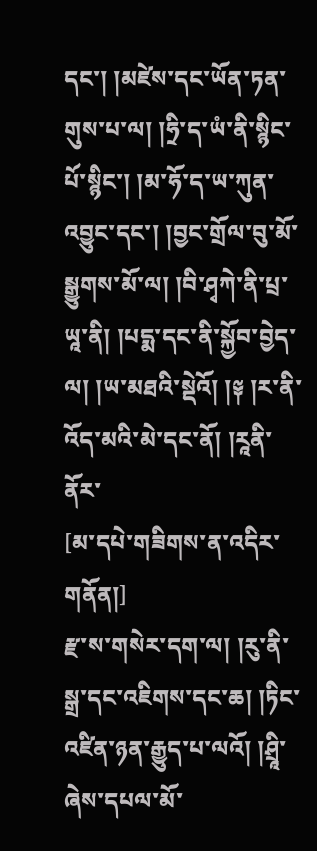དང་། །མཛེས་དང་ཡོན་ཏན་གུས་པ་ལ། །ཧྲི་ད་ཡཾ་ནི་སྙིང་པོ་སྙིང་། །མ་ཧོ་ད་ཡ་ཀུན་འབྱུང་དང་། །བྱང་གྲོལ་བུ་མོ་སྒྱུགས་མོ་ལ། །བི་ཤྭཀེ་ནི་པྲ་ཡཱ་ནི། །པདྨ་དང་ནི་སྐྱོབ་བྱེད་ལ། །ཡ་མཐའི་སྡེའོ། །༈ །ར་ནི་འོད་མའི་མེ་དང་ནོ། །རཱནི་ནོར་
[མ་དཔེ་གཟིགས་ན་འདིར་གནོན།]
རྫ་ས་གསེར་དག་ལ། །རུ་ནི་སྒྲ་དང་འཇིགས་དང་ཆ། །ཏིང་འཛིན་ཉན་རྒྱུད་པ་ལའོ། །ཤྲཱི་ཞེས་དཔལ་མོ་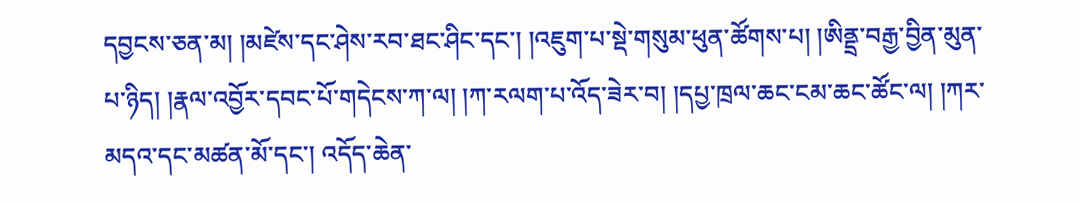དབྱངས་ཅན་མ། །མཛེས་དང་ཤེས་རབ་ཐང་ཤིང་དང་། །འཇུག་པ་སྡེ་གསུམ་ཕུན་ཚོགས་པ། །ཨིནྡྲ་བརྒྱ་བྱིན་མུན་པ་ཉིད། །རྣལ་འབྱོར་དབང་པོ་གདེངས་ཀ་ལ། །ཀ་རལག་པ་འོད་ཟེར་བ། །དཔྱ་ཁྲལ་ཆང་ངམ་ཆང་ཚོང་ལ། །ཀར་མདའ་དང་མཚན་མོ་དང་། འདོད་ཆེན་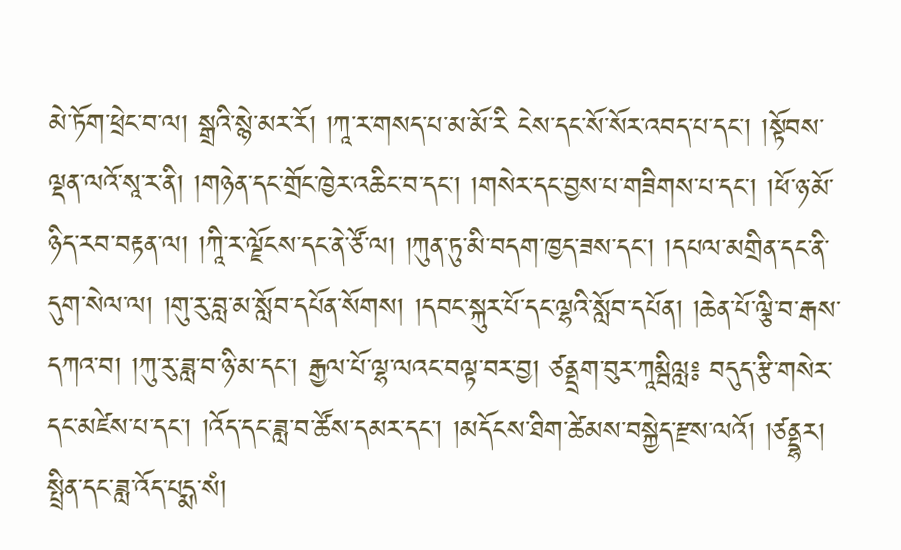མེ་ཏོག་ཕྲེང་བ་ལ། སྒྲའི་སྙེ་མར་རོ། །ཀཱ་ར་གསད་པ་མ་མོ་རི ངེས་དང་སོ་སོར་འབད་པ་དང་། །སྟོབས་ལྡན་ལའོ་སཱ་ར་ནི། །གཉེན་དང་གྲོང་ཁྱེར་འཆིང་བ་དང་། །གསེར་དང་བྱས་པ་གཟིགས་པ་དང་། །ཕོ་ཉ་མོ་ཉིད་རབ་བརྟན་ལ། །ཀཱི་ར་ལྗོངས་དང་ནེ་ཙོ་ལ། །ཀུན་ཏུ་མི་བདག་ཁྱད་ཟས་དང་། །དཔལ་མགྲིན་དང་ནི་དུག་སེལ་ལ། །གུ་རུ་བླ་མ་སློབ་དཔོན་སོགས། །དབང་སྐུར་པོ་དང་ལྷའི་སློབ་དཔོན། །ཆེན་པོ་ལྕི་བ་རྒས་དཀའ་བ། །ཀུ་རུ་ཟླ་བ་ཉི་མ་དང་། རྒྱལ་པོ་ལྷ་ལའང་བལྟ་བར་བྱ། ཙནྡྲག་བུར་ཀཱམྦིལླ༔ བདུད་རྩི་གསེར་དང་མཛེས་པ་དང་། །འོད་དང་ཟླ་བ་ཚོས་དམར་དང་། །མདོངས་ཐིག་ཚེམས་བསྐྱེད་རྫས་ལའོ། །ཙནྡྷར། སྤྲིན་དང་ཟླ་འོད་པདྨ་སཾ།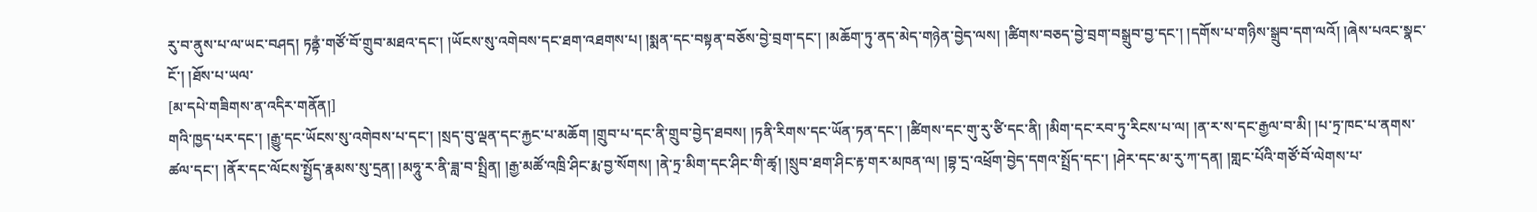རུ་བ་ནུས་པ་ལ་ཡང་བཤད། ཏནྟཾ་གཙོ་བོ་གྲུབ་མཐའ་དང་། །ཡོངས་སུ་འགེབས་དང་ཐག་འཐགས་པ། །སྨན་དང་བསྟན་བཅོས་བྱེ་བྲག་དང་། །མཆོག་ཏུ་ནད་མེད་གཉེན་བྱེད་ལས། །ཚིགས་བཅད་བྱེ་བྲག་བསྒྲུབ་བྱ་དང་། །དགོས་པ་གཉིས་སྒྲུབ་དག་ལའོ། །ཞེས་པའང་སྣང་ངོ་། །ཐོས་པ་ཡལ་
[མ་དཔེ་གཟིགས་ན་འདིར་གནོན།]
གའི་ཁྱད་པར་དང་། །རྒྱུ་དང་ཡོངས་སུ་འགེབས་པ་དང་། །སྲད་བུ་ལྡན་དང་རྐྱང་པ་མཆོག །གྲུབ་པ་དང་ནི་གྲུབ་བྱེད་ཐབས། །ཏནི་རིགས་དང་ཡོན་ཏན་དང་། །ཚིགས་དང་གུ་རུ་ཙི་དང་ནི། །མིག་དང་རབ་ཏུ་རིངས་པ་ལ། །ན་ར་ས་དང་རྒྱལ་བ་མི། །པ་ཏྲ་ཁང་པ་ནགས་ཚལ་དང་། །ནོར་དང་ལོངས་སྤྱོད་རྣམས་སུ་དྲན། །མཧཱུ་ར་ནི་ཟླ་བ་སྤྲིན། །རྒྱ་མཚོ་འཁྲི་ཤིང་རྨ་བྱ་སོགས། །ནེ་ཏྲ་མིག་དང་ཤིང་གི་ཚྭ། །སྲུབ་ཐག་ཤིང་རྟ་གར་མཁན་ལ། །བྷ་དྲ་འཕྲོག་བྱེད་དགའ་སྤྲོད་དང་། །ཤེར་དང་མ་རུ་ཀ་དན། །གླང་པོའི་གཙོ་བོ་ལེགས་པ་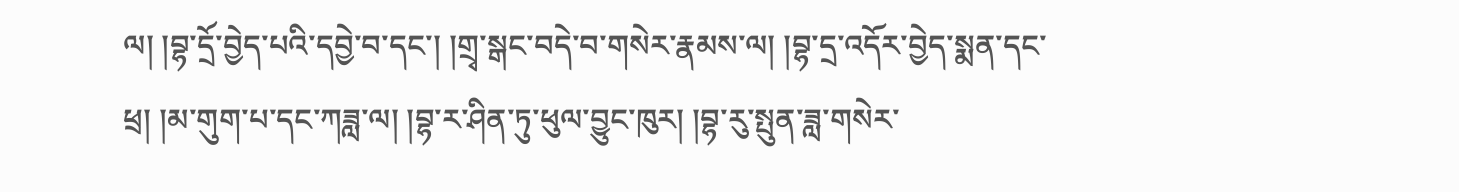ལ། །བྷ་དྲོ་བྱེད་པའི་དབྱེ་བ་དང་། །གྲྭ་སྒང་བདེ་བ་གསེར་རྣམས་ལ། །བྷ་དྲ་འདོར་བྱེད་སྨན་དང་ཕྲ། །མ་གུག་པ་དང་ཀཟླ་ལ། །བྷ་ར་ཤིན་ཏུ་ཕུལ་བྱུང་ཁུར། །བྷ་རུ་སྤུན་ཟླ་གསེར་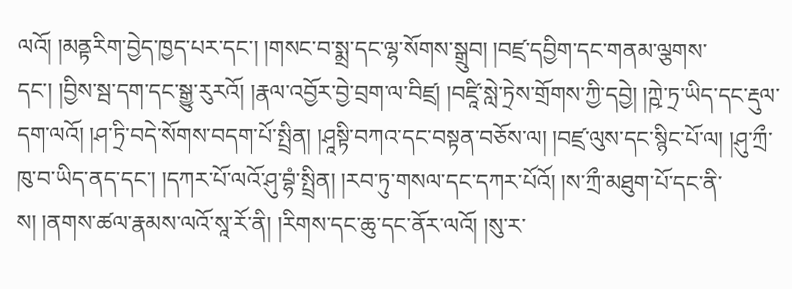ལའོ། །མནྟརིག་བྱེད་ཁྱད་པར་དང་། །གསང་བ་སྨྲ་དང་ལྷ་སོགས་སྒྲུབ། །བཛྲ་དབྱིག་དང་གནམ་ལྕགས་དང་། །བྱིས་སྦ་དག་དང་སྒྱུ་རུརའོ། །རྣལ་འབྱོར་བྱེ་བྲག་ལ་བིཛྲ། །བཛཱི་སླེ་ཏྲེས་གྲོགས་ཀྱི་དབྱེ། །ཀྵེ་ཏྲ་ཡིད་དང་རྡུལ་དག་ལའོ། །ཤ་ཏྲི་བདེ་སོགས་བདག་པོ་སྤྲིན། །ཤཱསྟི་བཀའ་དང་བསྟན་བཅོས་ལ། །བཛྲ་ལུས་དང་སྙིང་པོ་ལ། །ཤུ་ཀྲྀ་ཁུ་བ་ཡིད་ནད་དང་། །དཀར་པོ་ལའོ་ཤུ་བྷཾ་སྤྲིན། །རབ་ཏུ་གསལ་དང་དཀར་པོའོ། །ས་ཀྲྀ་མཐུག་པོ་དང་ནི་ས། །ནགས་ཚལ་རྣམས་ལའོ་སཱ་རོ་ནི། །རིགས་དང་ཆུ་དང་ནོར་ལའོ། །སུ་ར་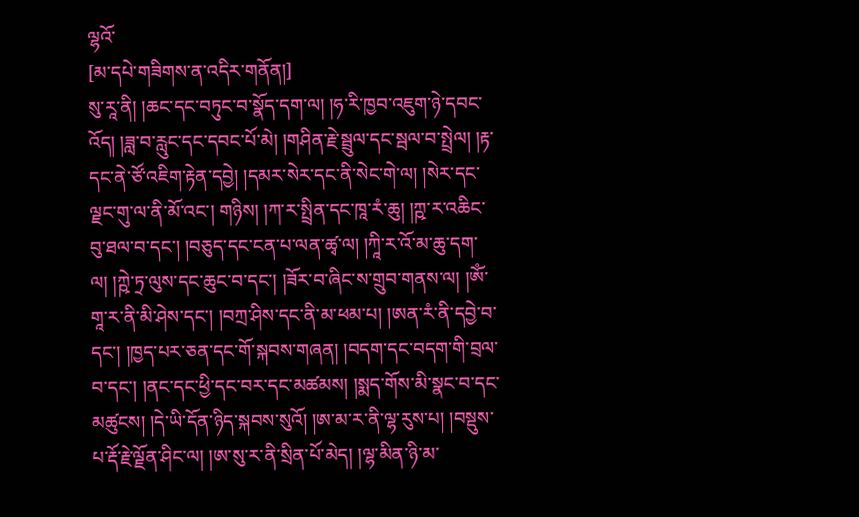ལྷའོ་
[མ་དཔེ་གཟིགས་ན་འདིར་གནོན།]
སུ་རཱ་ནི། །ཆང་དང་བཏུང་བ་སྣོད་དག་ལ། །ཧ་རི་ཁྱབ་འཇུག་ཉེ་དབང་འོད། །ཟླ་བ་རླུང་དང་དབང་པོ་མེ། །གཤིན་རྗེ་སྦྲུལ་དང་སྦལ་བ་སྤྲེལ། །རྟ་དང་ནེ་ཙོ་འཇིག་རྟེན་དབྱེ། །དམར་སེར་དང་ནི་སེང་གེ་ལ། །སེར་དང་ལྗང་གུ་ལ་ནི་མོ་འང་། གཉིས། །ཀ་ར་སྤྲིན་དང་ཁཱ་རཾ་ཆུ། །ཀྵ་ར་འཆིང་བུ་ཐལ་བ་དང་། །བཅུད་དང་ངན་པ་ལན་ཚྭ་ལ། །ཀཱི་ར་འོ་མ་ཆུ་དག་ལ། །ཀྵེ་ཏྲ་ལུས་དང་ཆུང་བ་དང་། །ཟོར་བ་ཞིང་ས་གྲུབ་གནས་ལ། །ཨོཾ་གཱ་ར་ནི་མི་ཤེས་དང་། །བཀྲ་ཤིས་དང་ནི་མ་ཕམ་པ། །ཨན་རཾ་ནི་དབྱེ་བ་དང་། །ཁྱད་པར་ཅན་དང་གོ་སྐབས་གཞན། །བདག་དང་བདག་གི་བྲལ་བ་དང་། །ནང་དང་ཕྱི་དང་བར་དང་མཚམས། །སྨད་གོས་མི་སྣང་བ་དང་མཚུངས། །དེ་ཡི་དོན་ཉིད་སྐབས་སུའོ། །ཨ་མ་ར་ནི་ལྷ་རུས་པ། །བསྡུས་པ་རྡོ་རྗེ་ལྗོན་ཤིང་ལ། །ཨ་སུ་ར་ནི་སྲིན་པོ་མེད། །ལྷ་མིན་ཉི་མ་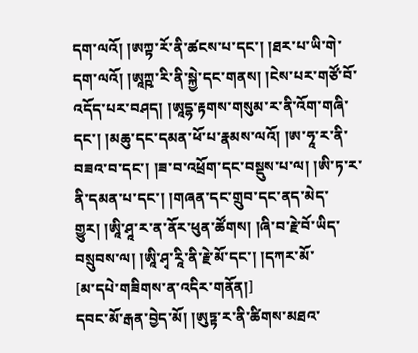དག་ལའོ། །ཨཀྟ་རོ་ནི་ཚངས་པ་དང་། །ཐར་པ་ཡི་གེ་དག་ལའོ། །ཨཱཀྵ་རི་ནི་སྐྱེ་དང་གནས། །ངེས་པར་གཙོ་བོ་འདོད་པར་བཤད། །ཨཱདྷ་རྟགས་གསུམ་ར་ནི་འོག་གཞི་དང་། །མཆུ་དང་དམན་ཕོ་པ་རྣམས་ལའོ། །ཨ་ཧཱ་ར་ནི་བཟའ་བ་དང་། །ཟ་བ་འཕྲོག་དང་བསྡུས་པ་ལ། །ཨི་ཏ་ར་ནི་དམན་པ་དང་། །གཞན་དང་གྲུབ་དང་ནད་མེད་གྱུར། །ཨཱི་ཤཱ་ར་ན་ནོར་ཕུན་ཚོགས། །ཞི་བ་རྗེ་བོ་ཡིད་བསྲུབས་ལ། །ཨཱི་ཤྭ་རཱི་ནི་རྗེ་མོ་དང་། །དཀར་མོ་
[མ་དཔེ་གཟིགས་ན་འདིར་གནོན།]
དབང་མོ་རྒན་བྱེད་མོ། །ཨུཏྟ་ར་ནི་ཚིགས་མཐའ་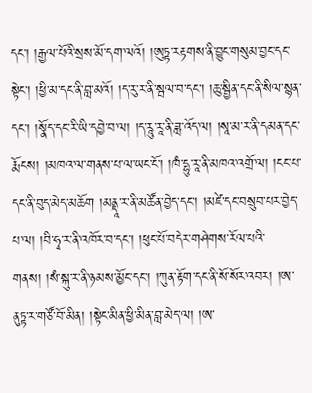དང་། །རྒྱལ་པོའི་སྲས་མོ་དག་ལའོ། །ཨུཏྟ་རརྟགས་ནི་བྱུང་གསུམ་བྱང་དང་སྟེང་། །ཕྱི་མ་དང་ནི་བླ་མའོ། །ད་རུ་ར་ནི་སྦལ་བ་དང་། །ཆུ་སྦྱིན་དང་ནི་སིལ་སྙན་དང་། །སྣོད་དང་རི་ཡི་དབྱེ་བ་ལ། །ད་རཱུ་རཱ་ནི་ཟླ་འོད་ལ། །སཱ་མ་ར་ནི་དམན་དང་རྨོངས། །མཁའ་ལ་གནས་པ་ལ་ཡང་ངོ་། །ཁཾ་དྷུ་རཱ་ནི་མཁའ་འགྲོ་ལ། །ངང་པ་དང་ནི་བུད་མེད་མཆོག །མནྡཱ་ར་ནི་མཚོན་བྱེད་དང་། །མཛེ་དང་བསྲུབ་པར་བྱེད་པ་ལ། །བི་ཧྭ་ར་ནི་འཁོར་བ་དང་། །ཕུང་པོ་བདེར་གཤེགས་རོལ་པའི་གནས། །སཾ་སྐུ་ར་ནི་ཉམས་མྱོང་དང་། །ཀུན་རྟོག་དང་ནི་སོ་སོར་འབར། །ཨ་ནུཏྟ་ར་གཙོ་བོ་མིན། །སྟེང་མིན་ཕྱི་མིན་བླ་མེད་ལ། །ཨ་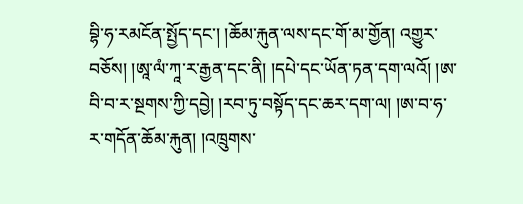བྷི་ཧ་རམངོན་སྤྱོད་དང་། །ཆོམ་རྐུན་ལས་དང་གོ་མ་གྱོན། འགྱུར་བཅོས། །ཨཱ་ལཾ་ཀཱ་ར་རྒྱན་དང་ནི། །དཔེ་དང་ཡོན་ཏན་དག་ལའོ། །ཨ་བི་བ་ར་སྔགས་ཀྱི་དབྱེ། །རབ་ཏུ་བསྟོད་དང་ཆར་དག་ལ། །ཨ་བ་ཧ་ར་གདོན་ཆོམ་རྐུན། །འཁྲུགས་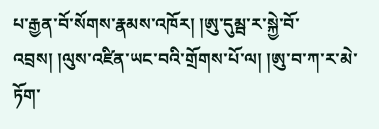པ་རྒྱན་བོ་སོགས་རྣམས་འཁོར། །ཨུ་དུམྦ་ར་སྐྱེ་བོ་འབྲས། །ལུས་འཛིན་ཡང་བའི་གྲོགས་པོ་ལ། །ཨུ་བ་ཀ་ར་མེ་ཏོག་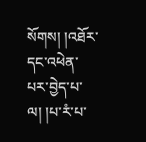སོགས། །འཐོར་དང་འཕེན་པར་བྱེད་པ་ལ། །པ་རཾ་པ་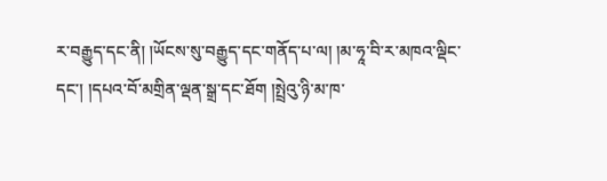ར་བརྒྱུད་དང་ནི། །ཡོངས་སུ་བརྒྱུད་དང་གནོད་པ་ལ། །མ་ཧཱ་བི་ར་མཁའ་ལྡིང་དང་། །དཔའ་བོ་མགྲིན་ལྡན་སྒྲ་དང་ཐོག །སྤྲེའུ་ཉི་མ་ཁ་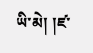ཡི་མེ། །ཛ་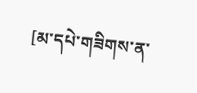[མ་དཔེ་གཟིགས་ན་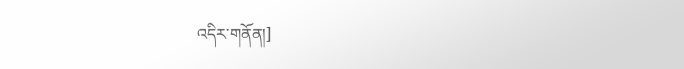འདིར་གནོན།]